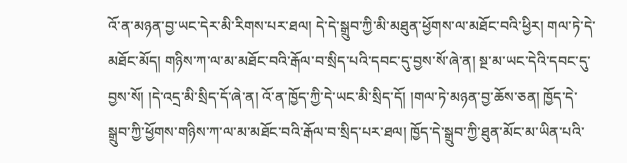འོ་ན་མཉན་བྱ་ཡང་དེར་མི་རིགས་པར་ཐལ། དེ་དེ་སྒྲུབ་ཀྱི་མི་མཐུན་ཕྱོགས་ལ་མཐོང་བའི་ཕྱིར། གལ་ཏེ་དེ་མཐོང་མོད། གཉིས་ཀ་ལ་མ་མཐོང་བའི་རྒོལ་བ་སྲིད་པའི་དབང་དུ་བྱས་སོ་ཞེ་ན། སྔ་མ་ཡང་དེའི་དབང་དུ་བྱས་སོ། །དེ་འདྲ་མི་སྲིད་དོ་ཞེ་ན། འོ་ན་ཁྱོད་ཀྱི་དེ་ཡང་མི་སྲིད་དོ། །གལ་ཏེ་མཉན་བྱ་ཆོས་ཅན། ཁྱོད་དེ་སྒྲུབ་ཀྱི་ཕྱོགས་གཉིས་ཀ་ལ་མ་མཐོང་བའི་རྒོལ་བ་སྲིད་པར་ཐལ། ཁྱོད་དེ་སྒྲུབ་ཀྱི་ཐུན་མོང་མ་ཡིན་པའི་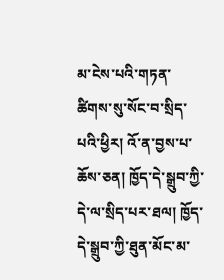མ་ངེས་པའི་གཏན་ཚིགས་སུ་སོང་བ་སྲིད་པའི་ཕྱིར། འོ་ན་བྱས་པ་ཆོས་ཅན། ཁྱོད་དེ་སྒྲུབ་ཀྱི་དེ་ལ་སྲིད་པར་ཐལ། ཁྱོད་དེ་སྒྲུབ་ཀྱི་ཐུན་མོང་མ་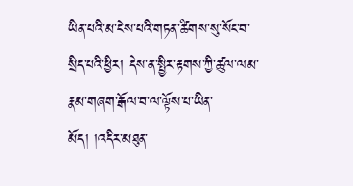ཡིན་པའི་མ་ངེས་པའི་གཏན་ཚིགས་སུ་སོང་བ་སྲིད་པའི་ཕྱིར། དེས་ན་སྤྱིར་རྟགས་ཀྱི་ཚུལ་ལམ་རྣམ་གཞག་རྒོལ་བ་ལ་ལྟོས་པ་ཡིན་མོད། །འདིར་མཐུན་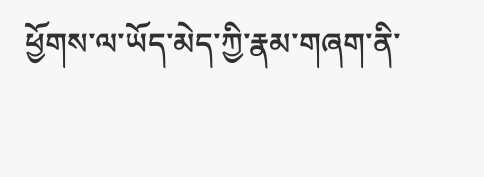ཕྱོགས་ལ་ཡོད་མེད་ཀྱི་རྣམ་གཞག་ནི་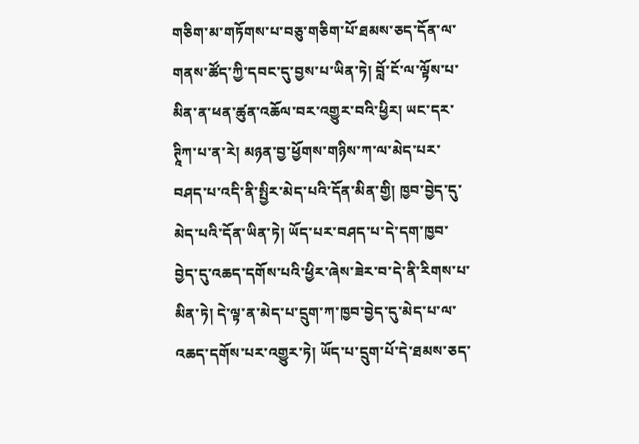གཅིག་མ་གཏོགས་པ་བཅུ་གཅིག་པོ་ཐམས་ཅད་དོན་ལ་གནས་ཚོད་ཀྱི་དབང་དུ་བྱས་པ་ཡིན་ཏེ། བློ་ངོ་ལ་ལྟོས་པ་མིན་ན་ཕན་ཚུན་འཆོལ་བར་འགྱུར་བའི་ཕྱིར། ཡང་དར་ཊཱིཀ་པ་ན་རེ། མཉན་བྱ་ཕྱོགས་གཉིས་ཀ་ལ་མེད་པར་བཤད་པ་འདི་ནི་སྤྱིར་མེད་པའི་དོན་མིན་གྱི། ཁྱབ་བྱེད་དུ་མེད་པའི་དོན་ཡིན་ཏེ། ཡོད་པར་བཤད་པ་དེ་དག་ཁྱབ་བྱེད་དུ་འཆད་དགོས་པའི་ཕྱིར་ཞེས་ཟེར་བ་དེ་ནི་རིགས་པ་མིན་ཏེ། དེ་ལྟ་ན་མེད་པ་དྲུག་ཀ་ཁྱབ་བྱེད་དུ་མེད་པ་ལ་འཆད་དགོས་པར་འགྱུར་ཏེ། ཡོད་པ་དྲུག་པོ་དེ་ཐམས་ཅད་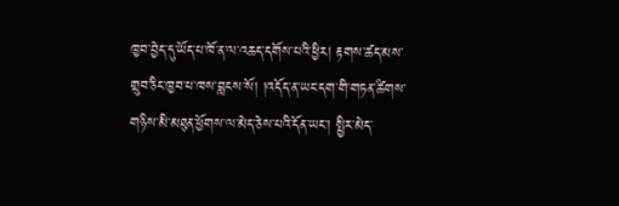ཁྱབ་བྱེད་དུ་ཡོད་པ་ཁོ་ན་ལ་འཆད་དགོས་པའི་ཕྱིར། རྟགས་ཚད་མས་གྲུབ་ཅིང་ཁྱབ་པ་ཁས་བླངས་སོ། །འདོད་ན་ཡང་དག་གི་གཏན་ཚིགས་གཉིས་མི་མཐུན་ཕྱོགས་ལ་མེད་ཅེས་པའི་དོན་ཡང་། སྤྱིར་མེད་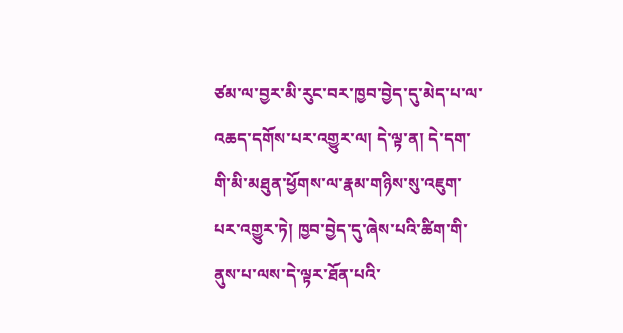ཙམ་ལ་བྱར་མི་རུང་བར་ཁྱབ་བྱེད་དུ་མེད་པ་ལ་འཆད་དགོས་པར་འགྱུར་ལ། དེ་ལྟ་ན། དེ་དག་གི་མི་མཐུན་ཕྱོགས་ལ་རྣམ་གཉིས་སུ་འཇུག་པར་འགྱུར་ཏེ། ཁྱབ་བྱེད་དུ་ཞེས་པའི་ཚིག་གི་ནུས་པ་ལས་དེ་ལྟར་ཐོན་པའི་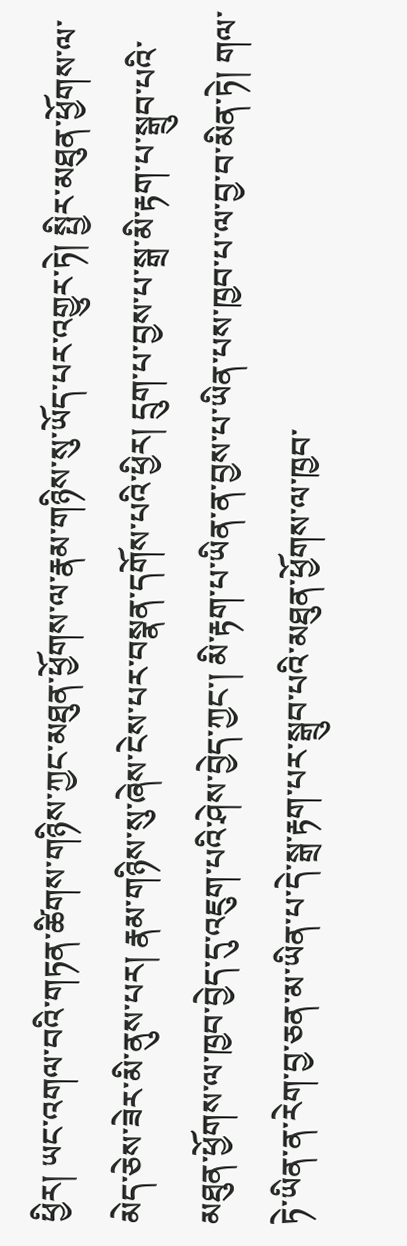ཕྱིར། ཡང་འགལ་བའི་གཏན་ཚིགས་གཉིས་ཀྱང་མཐུན་ཕྱོགས་ལ་རྣམ་གཉིས་སུ་ཡོད་པར་འགྱུར་ཏེ། སྤྱིར་མཐུན་ཕྱོགས་ལ་མེད་ཅེས་ཟེར་མི་ནུས་པར། རྣམ་གཉིས་སུ་ཞེས་ངེས་པར་བསྣན་དགོས་པའི་ཕྱིར། དྲུག་པ་བྱས་པ་སྒྲ་མི་རྟག་པ་སྒྲུབ་པའི་མཐུན་ཕྱོགས་ལ་ཁྱབ་བྱེད་དུ་འཇུག་པའི་ཤེས་བྱེད་ཀྱང་། མི་རྟག་པ་ཡིན་ན་བྱས་པ་ཡིན་པས་ཁྱབ་པ་ལ་བྱ་བ་མིན་ཏེ། གལ་ཏེ་ཡིན་ན་རེག་བྱ་ཅན་མ་ཡིན་པ་དེ་སྒྲ་རྟག་པར་སྒྲུབ་པའི་མཐུན་ཕྱོགས་ལ་ཁྱབ་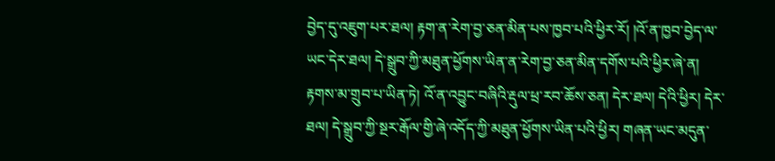བྱེད་དུ་འཇུག་པར་ཐལ། རྟག་ན་རེག་བྱ་ཅན་མིན་པས་ཁྱབ་པའི་ཕྱིར་རོ། །འོ་ན་ཁྱབ་བྱེད་ལ་ཡང་དེར་ཐལ། དེ་སྒྲུབ་ཀྱི་མཐུན་ཕྱོགས་ཡིན་ན་རེག་བྱ་ཅན་མིན་དགོས་པའི་ཕྱིར་ཞེ་ན། རྟགས་མ་གྲུབ་པ་ཡིན་ཏེ། འོ་ན་འབྱུང་བཞིའི་རྡུལ་ཕྲ་རབ་ཆོས་ཅན། དེར་ཐལ། དེའི་ཕྱིར། དེར་ཐལ། དེ་སྒྲུབ་ཀྱི་སྔར་རྒོལ་གྱི་ཞེ་འདོད་ཀྱི་མཐུན་ཕྱོགས་ཡིན་པའི་ཕྱིར། གཞན་ཡང་མདུན་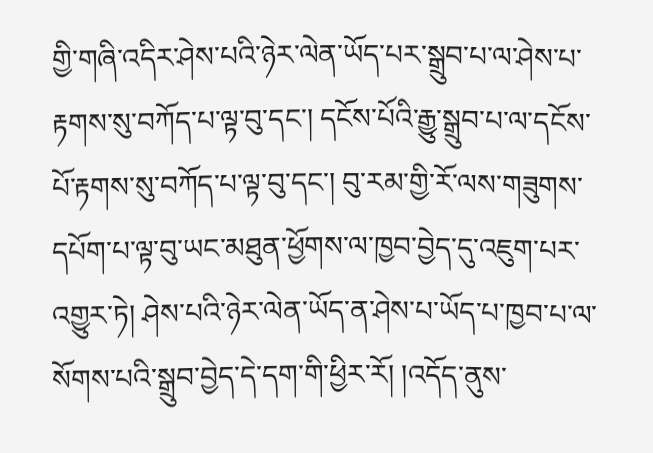གྱི་གཞི་འདིར་ཤེས་པའི་ཉེར་ལེན་ཡོད་པར་སྒྲུབ་པ་ལ་ཤེས་པ་རྟགས་སུ་བཀོད་པ་ལྟ་བུ་དང་། དངོས་པོའི་རྒྱུ་སྒྲུབ་པ་ལ་དངོས་པོ་རྟགས་སུ་བཀོད་པ་ལྟ་བུ་དང་། བུ་རམ་གྱི་རོ་ལས་གཟུགས་དཔོག་པ་ལྟ་བུ་ཡང་མཐུན་ཕྱོགས་ལ་ཁྱབ་བྱེད་དུ་འཇུག་པར་འགྱུར་ཏེ། ཤེས་པའི་ཉེར་ལེན་ཡོད་ན་ཤེས་པ་ཡོད་པ་ཁྱབ་པ་ལ་སོགས་པའི་སྒྲུབ་བྱེད་དེ་དག་གི་ཕྱིར་རོ། །འདོད་ནུས་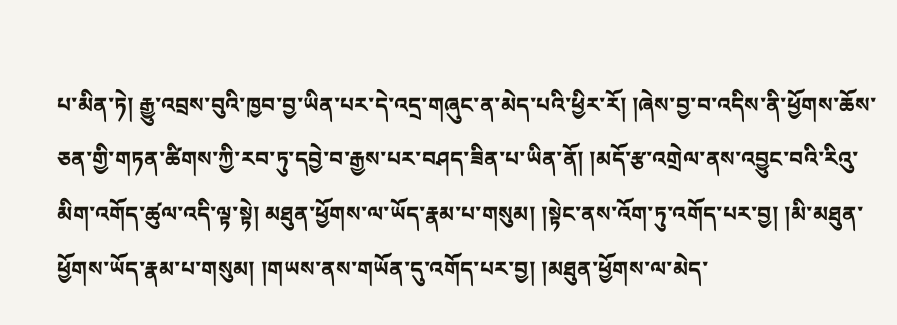པ་མིན་ཏེ། རྒྱུ་འབྲས་བུའི་ཁྱབ་བྱ་ཡིན་པར་དེ་འདྲ་གཞུང་ན་མེད་པའི་ཕྱིར་རོ། །ཞེས་བྱ་བ་འདིས་ནི་ཕྱོགས་ཆོས་ཅན་གྱི་གཏན་ཚིགས་ཀྱི་རབ་ཏུ་དབྱེ་བ་རྒྱས་པར་བཤད་ཟིན་པ་ཡིན་ནོ། །མདོ་རྩ་འགྲེལ་ནས་འབྱུང་བའི་རིའུ་མིག་འགོད་ཚུལ་འདི་ལྟ་སྟེ། མཐུན་ཕྱོགས་ལ་ཡོད་རྣམ་པ་གསུམ། །སྟེང་ནས་འོག་ཏུ་འགོད་པར་བྱ། །མི་མཐུན་ཕྱོགས་ཡོད་རྣམ་པ་གསུམ། །གཡས་ནས་གཡོན་དུ་འགོད་པར་བྱ། །མཐུན་ཕྱོགས་ལ་མེད་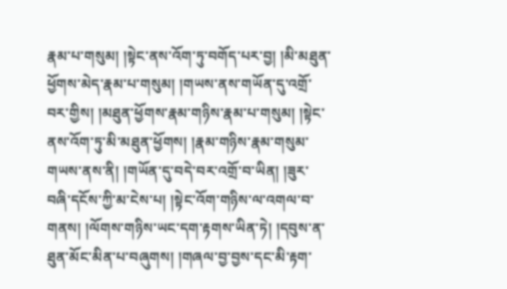རྣམ་པ་གསུམ། །སྟེང་ནས་འོག་ཏུ་བགོད་པར་བྱ། །མི་མཐུན་ཕྱོགས་མེད་རྣམ་པ་གསུམ། །གཡས་ནས་གཡོན་དུ་འགྲོ་བར་གྱིས། །མཐུན་ཕྱོགས་རྣམ་གཉིས་རྣམ་པ་གསུམ། །སྟེང་ནས་འོག་ཏུ་མི་མཐུན་ཕྱོགས། །རྣམ་གཉིས་རྣམ་གསུམ་གཡས་ནས་ནི། །གཡོན་དུ་བདེ་བར་འགྲོ་བ་ཡིན། །ཟུར་བཞི་དངོས་ཀྱི་མ་ངེས་པ། །སྟེང་འོག་གཉིས་ལ་འགལ་བ་གནས། །ལོགས་གཉིས་ཡང་དག་རྟགས་ཡིན་ཏེ། །དབུས་ན་ཐུན་མོང་མིན་པ་བཞུགས། །གཞལ་བྱ་བྱས་དང་མི་རྟག་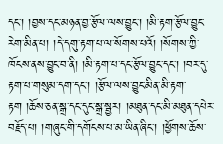དང་། །བྱས་དང་མཉན་བྱ་རྩོལ་ལས་བྱུང་། །མི་རྟག་རྩོལ་བྱུང་རེག་མིན་པ། །དེ་དགུ་རྟག་པ་ལ་སོགས་པའོ། །སོགས་ཀྱི་ཁོངས་ནས་བྱུང་བ་ནི། །མི་རྟག་པ་དང་རྩོལ་བྱུང་དང་། །བར་དུ་རྟག་པ་གསུམ་དག་དང་། །རྩོལ་ལས་བྱུང་མིན་མི་རྟག་རྟག །ཆོས་ཅན་སྒྲ་དང་དུང་སྒྲ་སྦྱར། །མཐུན་དང་མི་མཐུན་དཔེར་བརྗོད་པ། །གཞུང་གི་དགོངས་པ་མ་ཡིན་ཞིང་། །ཕྱོགས་ཆོས་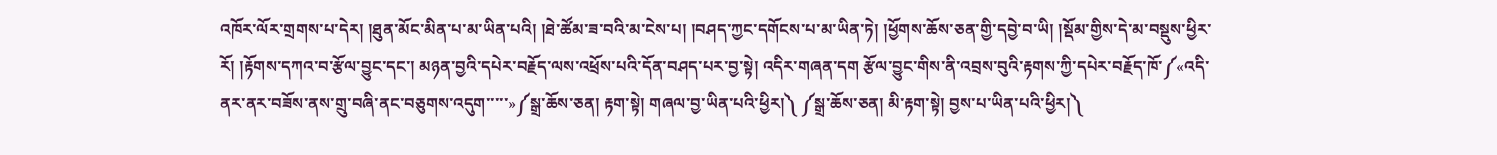འཁོར་ལོར་གྲགས་པ་དེར། །ཐུན་མོང་མིན་པ་མ་ཡིན་པའི། །ཐེ་ཚོམ་ཟ་བའི་མ་ངེས་པ། །བཤད་ཀྱང་དགོངས་པ་མ་ཡིན་ཏེ། །ཕྱོགས་ཆོས་ཅན་གྱི་དབྱེ་བ་ཡི། །སྡོམ་གྱིས་དེ་མ་བསྡུས་ཕྱིར་རོ། །རྟོགས་དཀའ་བ་རྩོལ་བྱུང་དང་། མཉན་བྱའི་དཔེར་བརྗོད་ལས་འཕྲོས་པའི་དོན་བཤད་པར་བྱ་སྟེ། འདིར་གཞན་དག རྩོལ་བྱུང་གིས་ནི་འབྲས་བུའི་རྟགས་ཀྱི་དཔེར་བརྗོད་ཁོ་༼«འདི་ནར་ནར་བཟོས་ནས་གྲུ་བཞི་ནང་བཅུགས་འདུག་་་་་»༼སྒྲ་ཆོས་ཅན། རྟག་སྟེ། གཞལ་བྱ་ཡིན་པའི་ཕྱིར།༽ ༼སྒྲ་ཆོས་ཅན། མི་རྟག་སྟེ། བྱས་པ་ཡིན་པའི་ཕྱིར།༽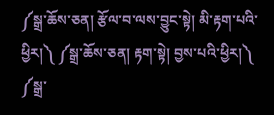༼སྒྲ་ཆོས་ཅན། རྩོལ་བ་ལས་བྱུང་སྟེ། མི་རྟག་པའི་ཕྱིར།༽ ༼སྒྲ་ཆོས་ཅན། རྟག་སྟེ། བྱས་པའི་ཕྱིར།༽ ༼སྒྲ་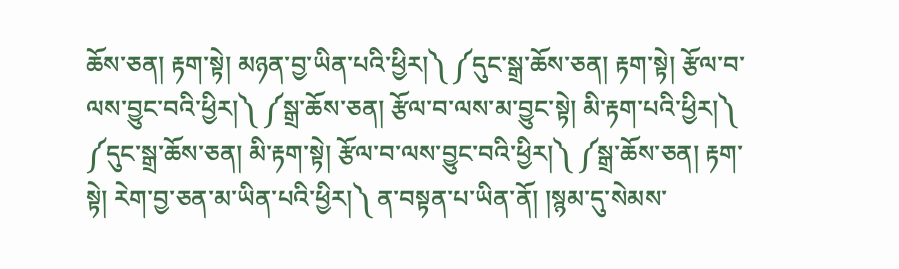ཆོས་ཅན། རྟག་སྟེ། མཉན་བྱ་ཡིན་པའི་ཕྱིར།༽ ༼དུང་སྒྲ་ཆོས་ཅན། རྟག་སྟེ། རྩོལ་བ་ལས་བྱུང་བའི་ཕྱིར།༽ ༼སྒྲ་ཆོས་ཅན། རྩོལ་བ་ལས་མ་བྱུང་སྟེ། མི་རྟག་པའི་ཕྱིར།༽ ༼དུང་སྒྲ་ཆོས་ཅན། མི་རྟག་སྟེ། རྩོལ་བ་ལས་བྱུང་བའི་ཕྱིར།༽ ༼སྒྲ་ཆོས་ཅན། རྟག་སྟེ། རེག་བྱ་ཅན་མ་ཡིན་པའི་ཕྱིར།༽ ན་བསྟན་པ་ཡིན་ནོ། །སྙམ་དུ་སེམས་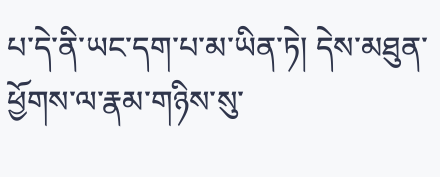པ་དེ་ནི་ཡང་དག་པ་མ་ཡིན་ཏེ། དེས་མཐུན་ཕྱོགས་ལ་རྣམ་གཉིས་སུ་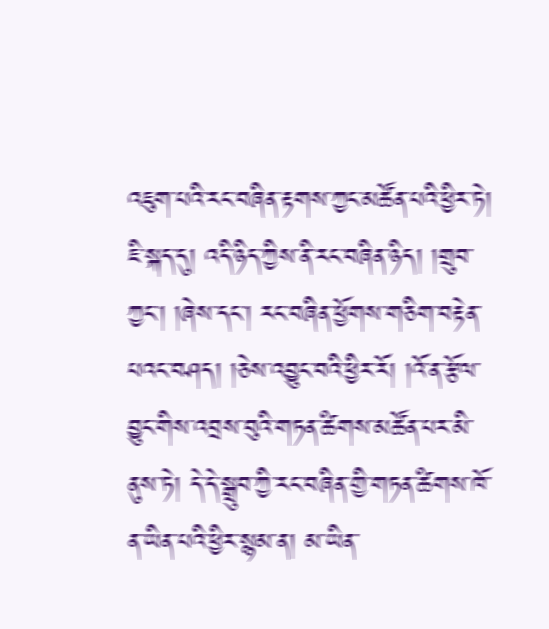འཇུག་པའི་རང་བཞིན་རྟགས་ཀྱང་མཚོན་པའི་ཕྱིར་ཏེ། ཇི་སྐད་དུ། འདི་ཉིད་ཀྱིས་ནི་རང་བཞིན་ཉིད། །གྲུབ་ཀྱང་། །ཞེས་དང་། རང་བཞིན་ཕྱོགས་གཅིག་བརྟེན་པའང་བཤད། །ཅེས་འབྱུང་བའི་ཕྱིར་རོ། །འོ་ན་རྩོལ་བྱུང་གིས་འབྲས་བུའི་གཏན་ཚིགས་མཚོན་པར་མི་ནུས་ཏེ། དེ་དེ་སྒྲུབ་ཀྱི་རང་བཞིན་གྱི་གཏན་ཚིགས་ཁོ་ན་ཡིན་པའི་ཕྱིར་སྙམ་ན། མ་ཡིན་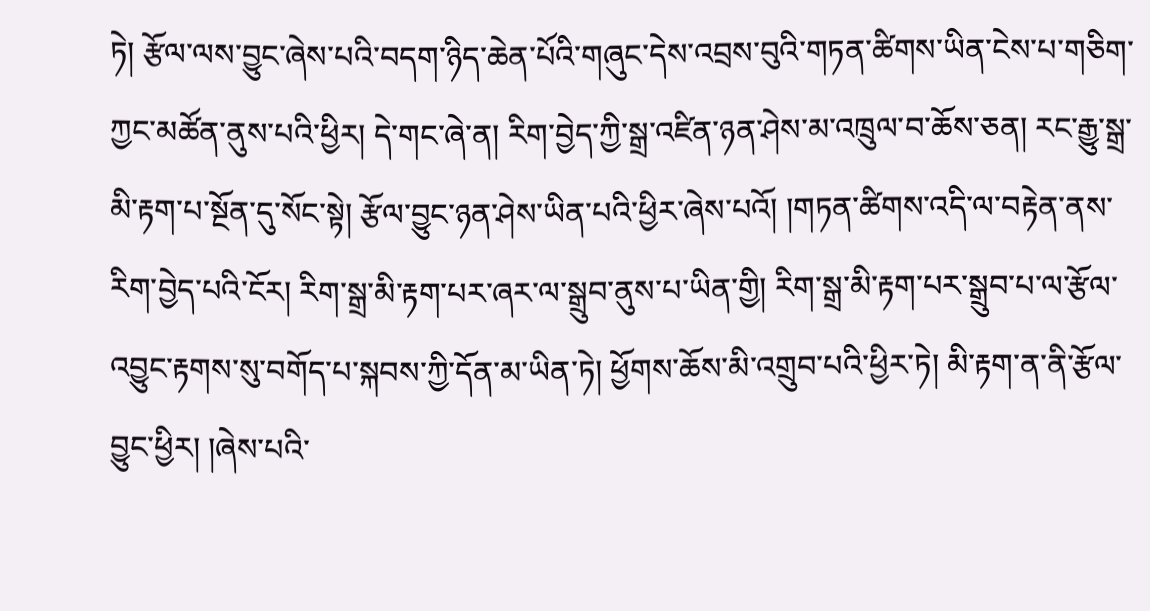ཏེ། རྩོལ་ལས་བྱུང་ཞེས་པའི་བདག་ཉིད་ཆེན་པོའི་གཞུང་དེས་འབྲས་བུའི་གཏན་ཚིགས་ཡིན་ངེས་པ་གཅིག་ཀྱང་མཚོན་ནུས་པའི་ཕྱིར། དེ་གང་ཞེ་ན། རིག་བྱེད་ཀྱི་སྒྲ་འཛིན་ཉན་ཤེས་མ་འཁྲུལ་བ་ཆོས་ཅན། རང་རྒྱུ་སྒྲ་མི་རྟག་པ་སྔོན་དུ་སོང་སྟེ། རྩོལ་བྱུང་ཉན་ཤེས་ཡིན་པའི་ཕྱིར་ཞེས་པའོ། །གཏན་ཚིགས་འདི་ལ་བརྟེན་ནས་རིག་བྱེད་པའི་ངོར། རིག་སྒྲ་མི་རྟག་པར་ཞར་ལ་སྒྲུབ་ནུས་པ་ཡིན་གྱི། རིག་སྒྲ་མི་རྟག་པར་སྒྲུབ་པ་ལ་རྩོལ་འབྱུང་རྟགས་སུ་བགོད་པ་སྐབས་ཀྱི་དོན་མ་ཡིན་ཏེ། ཕྱོགས་ཆོས་མི་འགྲུབ་པའི་ཕྱིར་ཏེ། མི་རྟག་ན་ནི་རྩོལ་བྱུང་ཕྱིར། །ཞེས་པའི་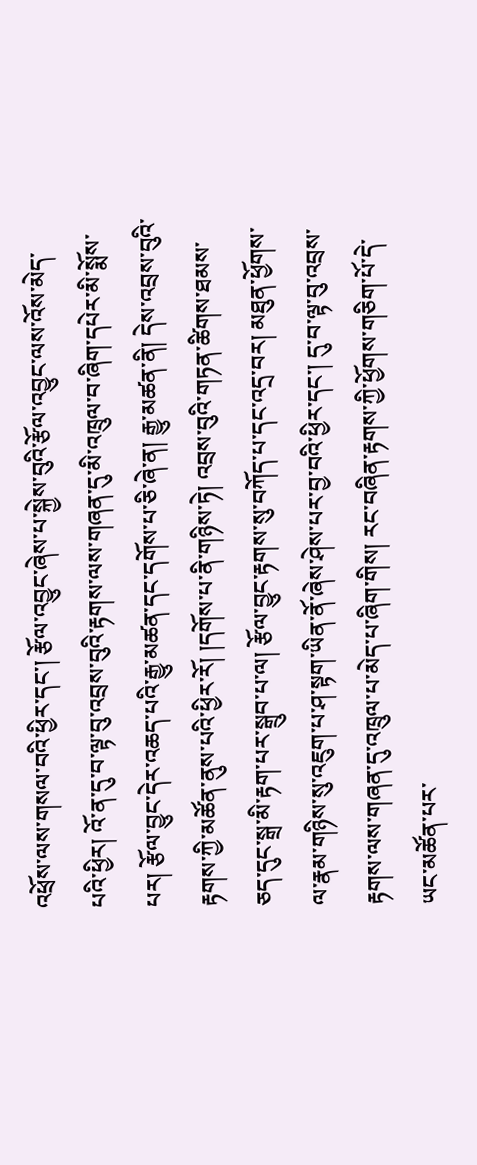འཕྲོས་ལས་གསལ་བའི་ཕྱིར་དང་། རྩོལ་འབྱུང་ཞེས་པ་སྐྱེས་བུའི་རྩོལ་འབྱུང་ལས་འོས་མེད་པའི་ཕྱིར། འོ་ན་དུ་བ་ལྟ་བུ་འབྲས་བུའི་རྟགས་ལས་གཞན་དུ་མི་འཁྲུལ་བ་ཞིག་དཔེར་མི་སྨོས་པར། རྩོལ་བྱུང་དེར་འཆད་པའི་རྒྱུ་མཚན་དང་དགོས་པ་ཅི་ཞེ་ན། རྒྱུ་མཚན་ནི། དེས་འབྲས་བུའི་རྟགས་ཀྱི་མཚོན་ནུས་པའི་ཕྱིར་རོ། །དགོས་པ་ནི་གཉིས་ཏེ། འབྲས་བུའི་གཏན་ཚིགས་ཐམས་ཅད་དུང་སྒྲ་མི་རྟག་པར་སྒྲུབ་པ་ལ། རྩོལ་བྱུང་རྟགས་སུ་བཀོད་པ་དང་འདྲ་བར། མཐུན་ཕྱོགས་ལ་རྣམ་གཉིས་སུ་འཇུག་པ་ཤ་སྟག་ཡིན་ནོ་ཞེས་ཤེས་པར་བྱ་བའི་ཕྱིར་དང་། དུ་བ་ལྟ་བུ་འབྲས་རྟགས་ལས་གཞན་དུ་འཁྲུལ་པ་མེད་པ་ཞིག་གིས། རང་བཞིན་རྟགས་ཀྱི་ཕྱོགས་གཅིག་པོ་དེ་ཡང་མཚོན་པར་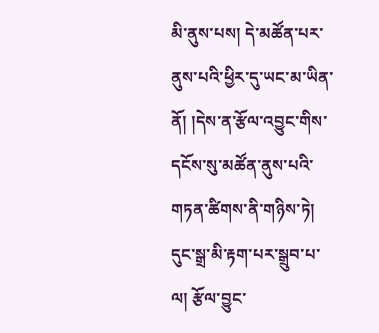མི་ནུས་པས། དེ་མཚོན་པར་ནུས་པའི་ཕྱིར་དུ་ཡང་མ་ཡིན་ནོ། །དེས་ན་རྩོལ་འབྱུང་གིས་དངོས་སུ་མཚོན་ནུས་པའི་གཏན་ཚིགས་ནི་གཉིས་ཏེ། དུང་སྒྲ་མི་རྟག་པར་སྒྲུབ་པ་ལ། རྩོལ་བྱུང་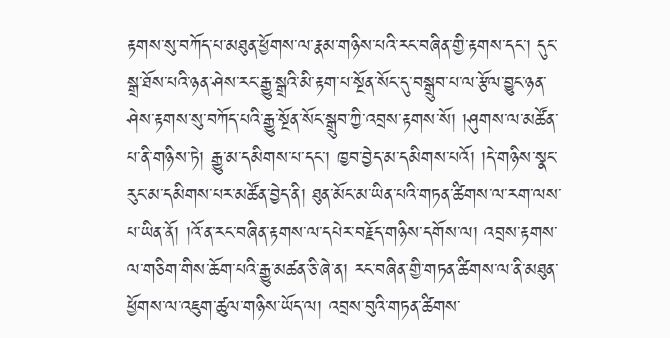རྟགས་སུ་བཀོད་པ་མཐུན་ཕྱོགས་ལ་རྣམ་གཉིས་པའི་རང་བཞིན་གྱི་རྟགས་དང་། དུང་སྒྲ་ཐོས་པའི་ཉན་ཤེས་རང་རྒྱུ་སྒྲའི་མི་རྟག་པ་སྔོན་སོང་དུ་བསྒྲུབ་པ་ལ་རྩོལ་བྱུང་ཉན་ཤེས་རྟགས་སུ་བཀོད་པའི་རྒྱུ་སྔོན་སོང་སྒྲུབ་ཀྱི་འབྲས་རྟགས་སོ། །ཤུགས་ལ་མཚོན་པ་ནི་གཉིས་ཏེ། རྒྱུ་མ་དམིགས་པ་དང་། ཁྱབ་བྱེད་མ་དམིགས་པའོ། །དེ་གཉིས་སྣང་རུང་མ་དམིགས་པར་མཚོན་བྱེད་ནི། ཐུན་མོང་མ་ཡིན་པའི་གཏན་ཚིགས་ལ་རག་ལས་པ་ཡིན་ནོ། །འོ་ན་རང་བཞིན་རྟགས་ལ་དཔེར་བརྗོད་གཉིས་དགོས་ལ། འབྲས་རྟགས་ལ་གཅིག་གིས་ཆོག་པའི་རྒྱུ་མཚན་ཅི་ཞེ་ན། རང་བཞིན་གྱི་གཏན་ཚིགས་ལ་ནི་མཐུན་ཕྱོགས་ལ་འཇུག་ཚུལ་གཉིས་ཡོད་ལ། འབྲས་བུའི་གཏན་ཚིགས་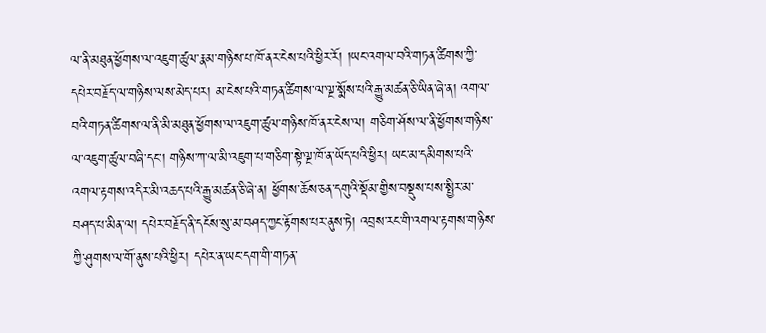ལ་ནི་མཐུན་ཕྱོགས་ལ་འཇུག་ཚུལ་རྣམ་གཉིས་པ་ཁོ་ནར་ངེས་པའི་ཕྱིར་རོ། །ཡང་འགལ་བའི་གཏན་ཚིགས་ཀྱི་དཔེར་བརྗོད་ལ་གཉིས་ལས་མེད་པར། མ་ངེས་པའི་གཏན་ཚིགས་ལ་ལྔ་སྨོས་པའི་རྒྱུ་མཚན་ཅི་ཡིན་ཞེ་ན། འགལ་བའི་གཏན་ཚིགས་ལ་ནི་མི་མཐུན་ཕྱོགས་ལ་འཇུག་ཚུལ་གཉིས་ཁོ་ནར་ངེས་ལ། གཅིག་ཤོས་ལ་ནི་ཕྱོགས་གཉིས་ལ་འཇུག་ཚུལ་བཞི་དང་། གཉིས་ཀ་ལ་མི་འཇུག་པ་གཅིག་སྟེ་ལྔ་ཁོ་ན་ཡོད་པའི་ཕྱིར། ཡང་མ་དམིགས་པའི་འགལ་རྟགས་འདིར་མི་འཆད་པའི་རྒྱུ་མཚན་ཅི་ཞེ་ན། ཕྱོགས་ཆོས་ཅན་དགུའི་སྡོམ་གྱིས་བསྡུས་པས་སྤྱིར་མ་བཤད་པ་མིན་ལ། དཔེར་བརྗོད་ནི་དངོས་སུ་མ་བཤད་ཀྱང་རྟོགས་པར་ནུས་ཏེ། འབྲས་རང་གི་འགལ་རྟགས་གཉིས་ཀྱི་ཤུགས་ལ་གོ་ནུས་པའི་ཕྱིར། དཔེར་ན་ཡང་དག་གི་གཏན་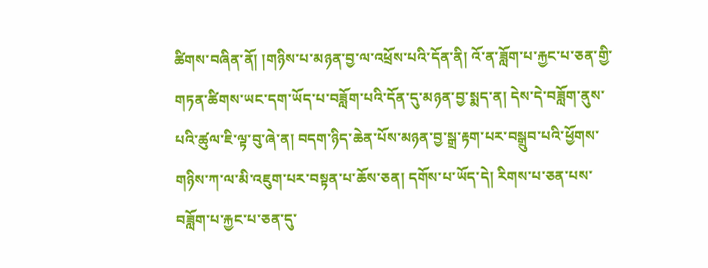ཚིགས་བཞིན་ནོ། །གཉིས་པ་མཉན་བྱ་ལ་འཕྲོས་པའི་དོན་ནི། འོ་ན་ཟློག་པ་རྐྱང་པ་ཅན་གྱི་གཏན་ཚིགས་ཡང་དག་ཡོད་པ་བཟློག་པའི་དོན་དུ་མཉན་བྱ་སྨད་ན། དེས་དེ་བཟློག་ནུས་པའི་ཚུལ་ཇི་ལྟ་བུ་ཞེ་ན། བདག་ཉིད་ཆེན་པོས་མཉན་བྱ་སྒྲ་རྟག་པར་བསྒྲུབ་པའི་ཕྱོགས་གཉིས་ཀ་ལ་མི་འཇུག་པར་བསྟན་པ་ཆོས་ཅན། དགོས་པ་ཡོད་དེ། རིགས་པ་ཅན་པས་བཟློག་པ་རྐྱང་པ་ཅན་དུ་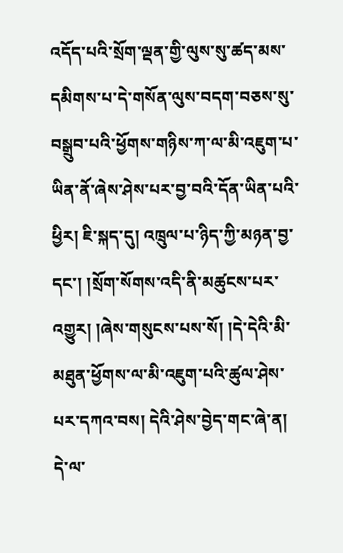འདོད་པའི་སྲོག་ལྡན་གྱི་ལུས་སུ་ཚད་མས་དམིགས་པ་དེ་གསོན་ལུས་བདག་བཅས་སུ་བསྒྲུབ་པའི་ཕྱོགས་གཉིས་ཀ་ལ་མི་འཇུག་པ་ཡིན་ནོ་ཞེས་ཤེས་པར་བྱ་བའི་དོན་ཡིན་པའི་ཕྱིར། ཇི་སྐད་དུ། འཁྲུལ་པ་ཉིད་ཀྱི་མཉན་བྱ་དང་། །སྲོག་སོགས་འདི་ནི་མཚུངས་པར་འགྱུར། །ཞེས་གསུངས་པས་སོ། །དེ་དེའི་མི་མཐུན་ཕྱོགས་ལ་མི་འཇུག་པའི་ཚུལ་ཤེས་པར་དཀའ་བས། དེའི་ཤེས་བྱེད་གང་ཞེ་ན། དེ་ལ་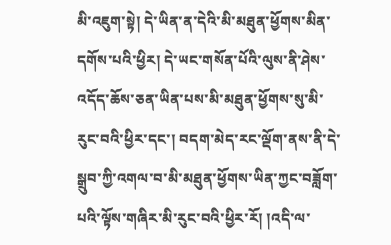མི་འཇུག་སྟེ། དེ་ཡིན་ན་དེའི་མི་མཐུན་ཕྱོགས་མིན་དགོས་པའི་ཕྱིར། དེ་ཡང་གསོན་པོའི་ལུས་ནི་ཤེས་འདོད་ཆོས་ཅན་ཡིན་པས་མི་མཐུན་ཕྱོགས་སུ་མི་རུང་བའི་ཕྱིར་དང་། བདག་མེད་རང་ལྡོག་ནས་ནི་དེ་སྒྲུབ་ཀྱི་འགལ་བ་མི་མཐུན་ཕྱོགས་ཡིན་ཀྱང་བཟློག་པའི་ལྟོས་གཞིར་མི་རུང་བའི་ཕྱིར་རོ། །འདི་ལ་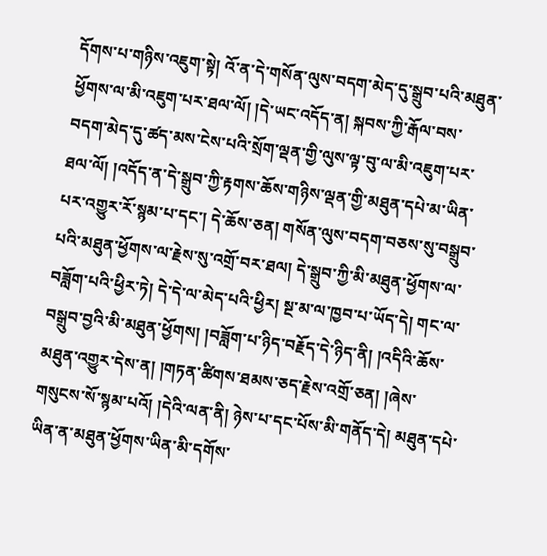དོགས་པ་གཉིས་འཇུག་སྟེ། འོ་ན་དེ་གསོན་ལུས་བདག་མེད་དུ་སྒྲུབ་པའི་མཐུན་ཕྱོགས་ལ་མི་འཇུག་པར་ཐལ་ལོ། །དེ་ཡང་འདོད་ན། སྐབས་ཀྱི་རྒོལ་བས་བདག་མེད་དུ་ཚད་མས་ངེས་པའི་སྲོག་ལྡན་གྱི་ལུས་ལྟ་བུ་ལ་མི་འཇུག་པར་ཐལ་ལོ། །འདོད་ན་དེ་སྒྲུབ་ཀྱི་རྟགས་ཆོས་གཉིས་ལྡན་གྱི་མཐུན་དཔེ་མ་ཡིན་པར་འགྱུར་རོ་སྙམ་པ་དང་། དེ་ཆོས་ཅན། གསོན་ལུས་བདག་བཅས་སུ་བསྒྲུབ་པའི་མཐུན་ཕྱོགས་ལ་རྗེས་སུ་འགྲོ་བར་ཐལ། དེ་སྒྲུབ་ཀྱི་མི་མཐུན་ཕྱོགས་ལ་བཟློག་པའི་ཕྱིར་ཏེ། དེ་དེ་ལ་མེད་པའི་ཕྱིར། སྔ་མ་ལ་ཁྱབ་པ་ཡོད་དེ། གང་ལ་བསྒྲུབ་བྱའི་མི་མཐུན་ཕྱོགས། །བཟློག་པ་ཉིད་བརྗོད་དེ་ཉིད་ནི། །འདིའི་ཆོས་མཐུན་འགྱུར་དེས་ན། །གཏན་ཚིགས་ཐམས་ཅད་རྗེས་འགྲོ་ཅན། །ཞེས་གསུངས་སོ་སྙམ་པའོ། །དེའི་ལན་ནི། ཉེས་པ་དང་པོས་མི་གནོད་དེ། མཐུན་དཔེ་ཡིན་ན་མཐུན་ཕྱོགས་ཡིན་མི་དགོས་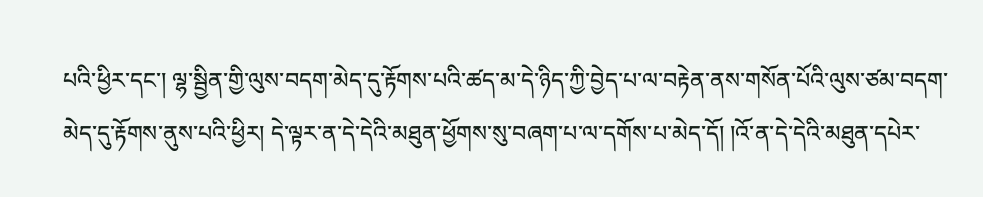པའི་ཕྱིར་དང་། ལྷ་སྦྱིན་གྱི་ལུས་བདག་མེད་དུ་རྟོགས་པའི་ཚད་མ་དེ་ཉིད་ཀྱི་བྱེད་པ་ལ་བརྟེན་ནས་གསོན་པོའི་ལུས་ཙམ་བདག་མེད་དུ་རྟོགས་ནུས་པའི་ཕྱིར། དེ་ལྟར་ན་དེ་དེའི་མཐུན་ཕྱོགས་སུ་བཞག་པ་ལ་དགོས་པ་མེད་དོ། །འོ་ན་དེ་དེའི་མཐུན་དཔེར་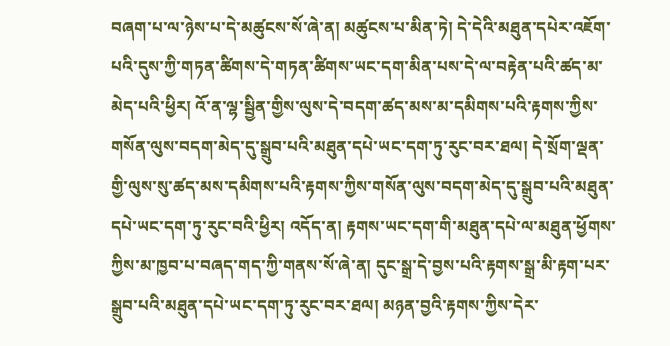བཞག་པ་ལ་ཉེས་པ་དེ་མཚུངས་སོ་ཞེ་ན། མཚུངས་པ་མིན་ཏེ། དེ་དེའི་མཐུན་དཔེར་འཇོག་པའི་དུས་ཀྱི་གཏན་ཚིགས་དེ་གཏན་ཚིགས་ཡང་དག་མིན་པས་དེ་ལ་བརྟེན་པའི་ཚད་མ་མེད་པའི་ཕྱིར། འོ་ན་ལྷ་སྦྱིན་གྱིས་ལུས་དེ་བདག་ཚད་མས་མ་དམིགས་པའི་རྟགས་ཀྱིས་གསོན་ལུས་བདག་མེད་དུ་སྒྲུབ་པའི་མཐུན་དཔེ་ཡང་དག་ཏུ་རུང་བར་ཐལ། དེ་སྲོག་ལྡན་གྱི་ལུས་སུ་ཚད་མས་དམིགས་པའི་རྟགས་ཀྱིས་གསོན་ལུས་བདག་མེད་དུ་སྒྲུབ་པའི་མཐུན་དཔེ་ཡང་དག་ཏུ་རུང་བའི་ཕྱིར། འདོད་ན། རྟགས་ཡང་དག་གི་མཐུན་དཔེ་ལ་མཐུན་ཕྱོགས་ཀྱིས་མ་ཁྱབ་པ་བཞད་གད་ཀྱི་གནས་སོ་ཞེ་ན། དུང་སྒྲ་དེ་བྱས་པའི་རྟགས་སྒྲ་མི་རྟག་པར་སྒྲུབ་པའི་མཐུན་དཔེ་ཡང་དག་ཏུ་རུང་བར་ཐལ། མཉན་བྱའི་རྟགས་ཀྱིས་དེར་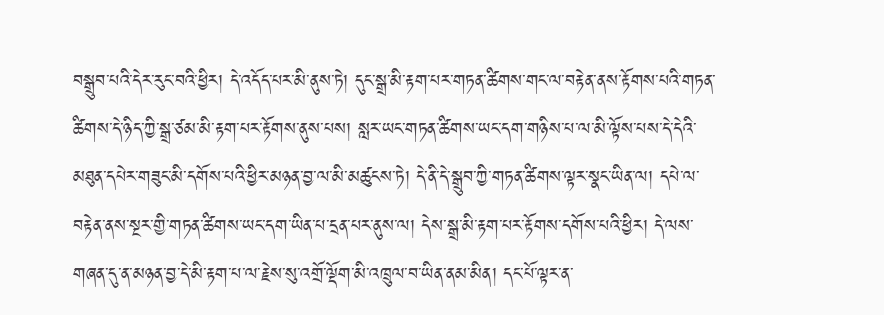བསྒྲུབ་པའི་དེར་རུང་བའི་ཕྱིར། དེ་འདོད་པར་མི་ནུས་ཏེ། དུང་སྒྲ་མི་རྟག་པར་གཏན་ཚིགས་གང་ལ་བརྟེན་ནས་རྟོགས་པའི་གཏན་ཚིགས་དེ་ཉིད་ཀྱི་སྒྲ་ཙམ་མི་རྟག་པར་རྟོགས་ནུས་པས། སླར་ཡང་གཏན་ཚིགས་ཡང་དག་གཉིས་པ་ལ་མི་ལྟོས་པས་དེ་དེའི་མཐུན་དཔེར་གཟུང་མི་དགོས་པའི་ཕྱིར་མཉན་བྱ་ལ་མི་མཚུངས་ཏེ། དེ་ནི་དེ་སྒྲུབ་ཀྱི་གཏན་ཚིགས་ལྟར་སྣང་ཡིན་ལ། དཔེ་ལ་བརྟེན་ནས་སྔར་གྱི་གཏན་ཚིགས་ཡང་དག་ཡིན་པ་དྲན་པར་ནུས་ལ། དེས་སྒྲ་མི་རྟག་པར་རྟོགས་དགོས་པའི་ཕྱིར། དེ་ལས་གཞན་དུ་ན་མཉན་བྱ་དེ་མི་རྟག་པ་ལ་རྗེས་སུ་འགྲོ་ལྡོག་མི་འཁྲུལ་བ་ཡིན་ནམ་མིན། དང་པོ་ལྟར་ན་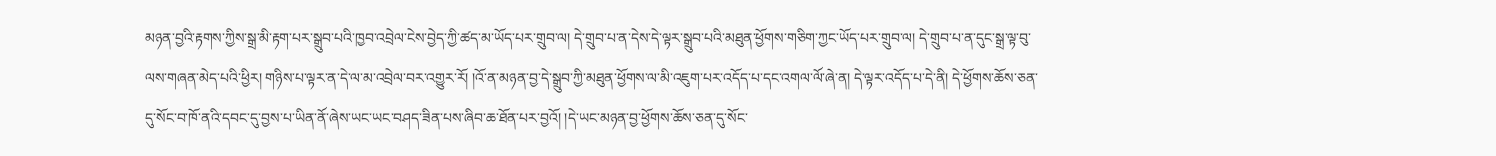མཉན་བྱའི་རྟགས་ཀྱིས་སྒྲ་མི་རྟག་པར་སྒྲུབ་པའི་ཁྱབ་འབྲེལ་ངེས་བྱེད་ཀྱི་ཚད་མ་ཡོད་པར་གྲུབ་ལ། དེ་གྲུབ་པ་ན་དེས་དེ་ལྟར་སྒྲུབ་པའི་མཐུན་ཕྱོགས་གཅིག་ཀྱང་ཡོད་པར་གྲུབ་ལ། དེ་གྲུབ་པ་ན་དུང་སྒྲ་ལྟ་བུ་ལས་གཞན་མེད་པའི་ཕྱིར། གཉིས་པ་ལྟར་ན་དེ་ལ་མ་འབྲེལ་བར་འགྱུར་རོ། །འོ་ན་མཉན་བྱ་དེ་སྒྲུབ་ཀྱི་མཐུན་ཕྱོགས་ལ་མི་འཇུག་པར་འདོད་པ་དང་འགལ་ལོ་ཞེ་ན། དེ་ལྟར་འདོད་པ་དེ་ནི། དེ་ཕྱོགས་ཆོས་ཅན་དུ་སོང་བ་ཁོ་ནའི་དབང་དུ་བྱས་པ་ཡིན་ནོ་ཞེས་ཡང་ཡང་བཤད་ཟིན་པས་ཞིབ་ཆ་ཐོན་པར་བྱའོ། །དེ་ཡང་མཉན་བྱ་ཕྱོགས་ཆོས་ཅན་དུ་སོང་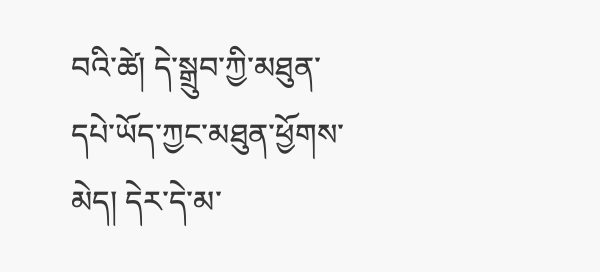བའི་ཚེ། དེ་སྒྲུབ་ཀྱི་མཐུན་དཔེ་ཡོད་ཀྱང་མཐུན་ཕྱོགས་མེད། དེར་དེ་མ་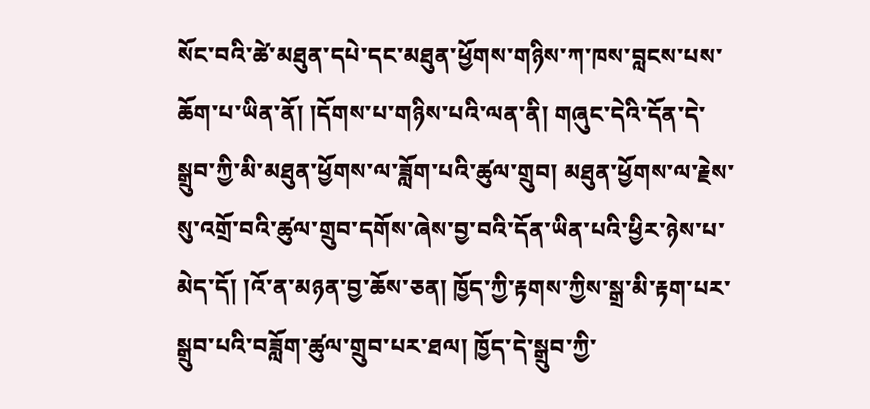སོང་བའི་ཚེ་མཐུན་དཔེ་དང་མཐུན་ཕྱོགས་གཉིས་ཀ་ཁས་བླངས་པས་ཆོག་པ་ཡིན་ནོ། །དོགས་པ་གཉིས་པའི་ལན་ནི། གཞུང་དེའི་དོན་དེ་སྒྲུབ་ཀྱི་མི་མཐུན་ཕྱོགས་ལ་ཟློག་པའི་ཚུལ་གྲུབ། མཐུན་ཕྱོགས་ལ་རྗེས་སུ་འགྲོ་བའི་ཚུལ་གྲུབ་དགོས་ཞེས་བྱ་བའི་དོན་ཡིན་པའི་ཕྱིར་ཉེས་པ་མེད་དོ། །འོ་ན་མཉན་བྱ་ཆོས་ཅན། ཁྱོད་ཀྱི་རྟགས་ཀྱིས་སྒྲ་མི་རྟག་པར་སྒྲུབ་པའི་བཟློག་ཚུལ་གྲུབ་པར་ཐལ། ཁྱོད་དེ་སྒྲུབ་ཀྱི་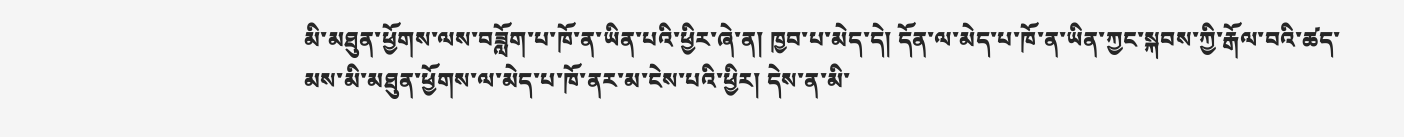མི་མཐུན་ཕྱོགས་ལས་བཟློག་པ་ཁོ་ན་ཡིན་པའི་ཕྱིར་ཞེ་ན། ཁྱབ་པ་མེད་དེ། དོན་ལ་མེད་པ་ཁོ་ན་ཡིན་ཀྱང་སྐབས་ཀྱི་རྒོལ་བའི་ཚད་མས་མི་མཐུན་ཕྱོགས་ལ་མེད་པ་ཁོ་ནར་མ་ངེས་པའི་ཕྱིར། དེས་ན་མི་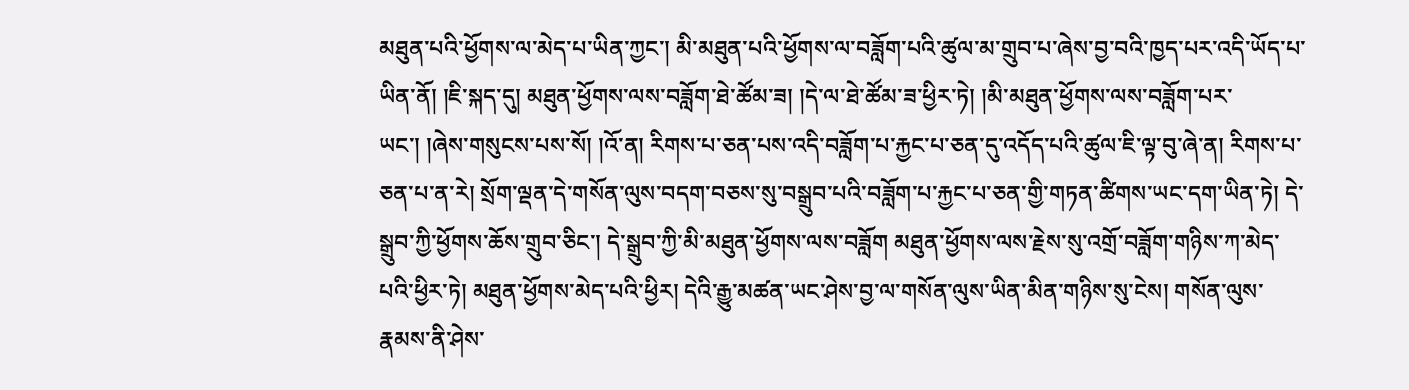མཐུན་པའི་ཕྱོགས་ལ་མེད་པ་ཡིན་ཀྱང་། མི་མཐུན་པའི་ཕྱོགས་ལ་བཟློག་པའི་ཚུལ་མ་གྲུབ་པ་ཞེས་བྱ་བའི་ཁྱད་པར་འདི་ཡོད་པ་ཡིན་ནོ། །ཇི་སྐད་དུ། མཐུན་ཕྱོགས་ལས་བཟློག་ཐེ་ཚོམ་ཟ། །དེ་ལ་ཐེ་ཚོམ་ཟ་ཕྱིར་ཏེ། །མི་མཐུན་ཕྱོགས་ལས་བཟློག་པར་ཡང་། །ཞེས་གསུངས་པས་སོ། །འོ་ན། རིགས་པ་ཅན་པས་འདི་བཟློག་པ་རྐྱང་པ་ཅན་དུ་འདོད་པའི་ཚུལ་ཇི་ལྟ་བུ་ཞེ་ན། རིགས་པ་ཅན་པ་ན་རེ། སྲོག་ལྡན་དེ་གསོན་ལུས་བདག་བཅས་སུ་བསྒྲུབ་པའི་བཟློག་པ་རྐྱང་པ་ཅན་གྱི་གཏན་ཚིགས་ཡང་དག་ཡིན་ཏེ། དེ་སྒྲུབ་ཀྱི་ཕྱོགས་ཆོས་གྲུབ་ཅིང་། དེ་སྒྲུབ་ཀྱི་མི་མཐུན་ཕྱོགས་ལས་བཟློག མཐུན་ཕྱོགས་ལས་རྗེས་སུ་འགྲོ་བཟློག་གཉིས་ཀ་མེད་པའི་ཕྱིར་ཏེ། མཐུན་ཕྱོགས་མེད་པའི་ཕྱིར། དེའི་རྒྱུ་མཚན་ཡང་ཤེས་བྱ་ལ་གསོན་ལུས་ཡིན་མིན་གཉིས་སུ་ངེས། གསོན་ལུས་རྣམས་ནི་ཤེས་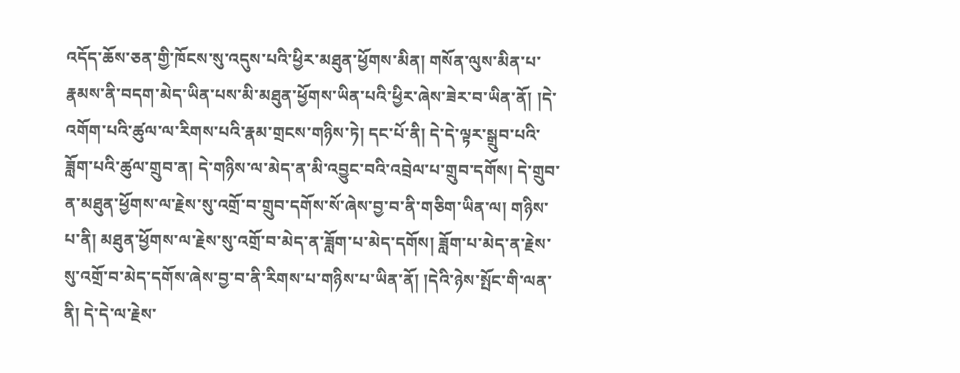འདོད་ཆོས་ཅན་གྱི་ཁོངས་སུ་འདུས་པའི་ཕྱིར་མཐུན་ཕྱོགས་མིན། གསོན་ལུས་མིན་པ་རྣམས་ནི་བདག་མེད་ཡིན་པས་མི་མཐུན་ཕྱོགས་ཡིན་པའི་ཕྱིར་ཞེས་ཟེར་བ་ཡིན་ནོ། །དེ་འགོག་པའི་ཚུལ་ལ་རིགས་པའི་རྣམ་གྲངས་གཉིས་ཏེ། དང་པོ་ནི། དེ་དེ་ལྟར་སྒྲུབ་པའི་ཟློག་པའི་ཚུལ་གྲུབ་ན། དེ་གཉིས་ལ་མེད་ན་མི་འབྱུང་བའི་འབྲེལ་པ་གྲུབ་དགོས། དེ་གྲུབ་ན་མཐུན་ཕྱོགས་ལ་རྗེས་སུ་འགྲོ་བ་གྲུབ་དགོས་སོ་ཞེས་བྱ་བ་ནི་གཅིག་ཡིན་ལ། གཉིས་པ་ནི། མཐུན་ཕྱོགས་ལ་རྗེས་སུ་འགྲོ་བ་མེད་ན་ཟློག་པ་མེད་དགོས། ཟློག་པ་མེད་ན་རྗེས་སུ་འགྲོ་བ་མེད་དགོས་ཞེས་བྱ་བ་ནི་རིགས་པ་གཉིས་པ་ཡིན་ནོ། །དེའི་ཉེས་སྤོང་གི་ལན་ནི། དེ་དེ་ལ་རྗེས་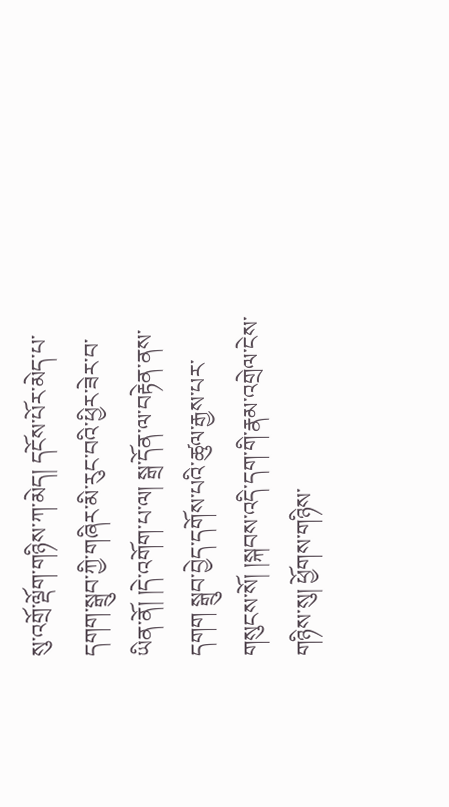སུ་འགྲོ་ལྡོག་གཉིས་ཀ་མེད། དངོས་པོར་མེད་པ་དགག་སྒྲུབ་ཀྱི་གཞིར་མི་རུང་བའི་ཕྱིར་ཟེར་བ་ཡིན་ནོ། །དེ་འགོག་པ་ལ། སྒྲ་དོན་ལ་བརྟེན་ནས་དགག སྒྲུབ་བྱེད་དགོས་པའི་ཚུལ་རྒྱས་པར་གསུངས་སོ། །སྐབས་འདི་དག་གི་རྣམ་འགྲེལ་ངེས་གཉིས་སུ། ཕྱོགས་གཉིས་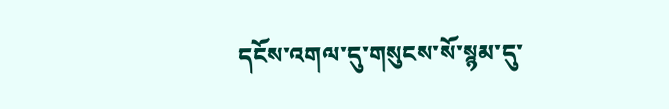དངོས་འགལ་དུ་གསུངས་སོ་སྙམ་དུ་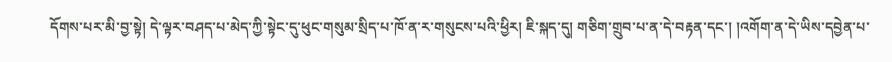དོགས་པར་མི་བྱ་སྟེ། དེ་ལྟར་བཤད་པ་མེད་ཀྱི་སྟེང་དུ་ཕུང་གསུམ་སྲིད་པ་ཁོ་ན་ར་གསུངས་པའི་ཕྱིར། ཇི་སྐད་དུ། གཅིག་གྲུབ་པ་ན་དེ་བརྟན་དང་། །འགོག་ན་དེ་ཡིས་དབྱེན་པ་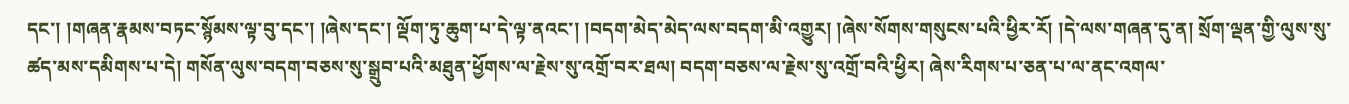དང་། །གཞན་རྣམས་བཏང་སྙོམས་ལྟ་བུ་དང་། །ཞེས་དང་། ལྡོག་ཏུ་ཆུག་པ་དེ་ལྟ་ནའང་། །བདག་མེད་མེད་ལས་བདག་མི་འགྱུར། །ཞེས་སོགས་གསུངས་པའི་ཕྱིར་རོ། །དེ་ལས་གཞན་དུ་ན། སྲོག་ལྡན་གྱི་ལུས་སུ་ཚད་མས་དམིགས་པ་དེ། གསོན་ལུས་བདག་བཅས་སུ་སྒྲུབ་པའི་མཐུན་ཕྱོགས་ལ་རྗེས་སུ་འགྲོ་བར་ཐལ། བདག་བཅས་ལ་རྗེས་སུ་འགྲོ་བའི་ཕྱིར། ཞེས་རིགས་པ་ཅན་པ་ལ་ནང་འགལ་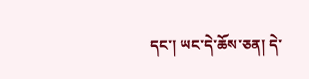དང་། ཡང་དེ་ཆོས་ཅན། དེ་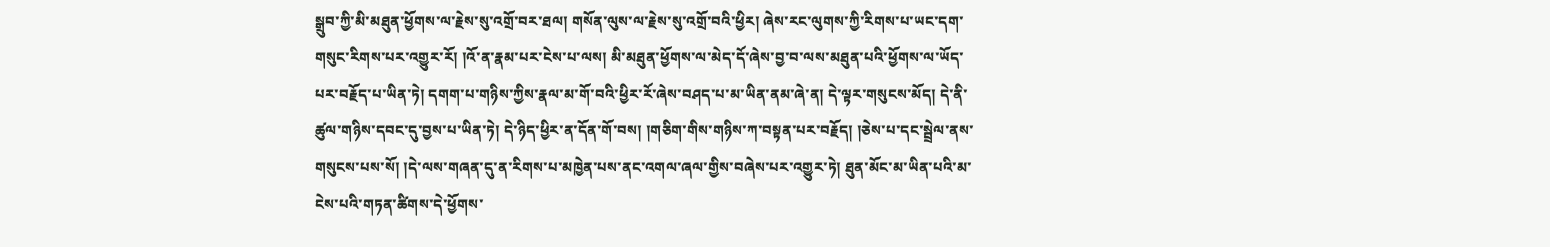སྒྲུབ་ཀྱི་མི་མཐུན་ཕྱོགས་ལ་རྗེས་སུ་འགྲོ་བར་ཐལ། གསོན་ལུས་ལ་རྗེས་སུ་འགྲོ་བའི་ཕྱིར། ཞེས་རང་ལུགས་ཀྱི་རིགས་པ་ཡང་དག་གསུང་རིགས་པར་འགྱུར་རོ། །འོ་ན་རྣམ་པར་ངེས་པ་ལས། མི་མཐུན་ཕྱོགས་ལ་མེད་དོ་ཞེས་བྱ་བ་ལས་མཐུན་པའི་ཕྱོགས་ལ་ཡོད་པར་བརྗོད་པ་ཡིན་ཏེ། དགག་པ་གཉིས་ཀྱིས་རྣལ་མ་གོ་བའི་ཕྱིར་རོ་ཞེས་བཤད་པ་མ་ཡིན་ནམ་ཞེ་ན། དེ་ལྟར་གསུངས་མོད། དེ་ནི་ཚུལ་གཉིས་དབང་དུ་བྱས་པ་ཡིན་ཏེ། དེ་ཉིད་ཕྱིར་ན་དོན་གོ་བས། །གཅིག་གིས་གཉིས་ཀ་བསྟན་པར་བརྗོད། །ཅེས་པ་དང་སྦྲེལ་ནས་གསུངས་པས་སོ། །དེ་ལས་གཞན་དུ་ན་རིགས་པ་མཁྱེན་པས་ནང་འགལ་ཞལ་གྱིས་བཞེས་པར་འགྱུར་ཏེ། ཐུན་མོང་མ་ཡིན་པའི་མ་ངེས་པའི་གཏན་ཚིགས་དེ་ཕྱོགས་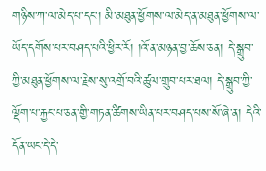གཉིས་ཀ་ལ་མེད་པ་དང་། མི་མཐུན་ཕྱོགས་ལ་མེད་ན་མཐུན་ཕྱོགས་ལ་ཡོད་དགོས་པར་བཤད་པའི་ཕྱིར་རོ། །འོ་ན་མཉན་བྱ་ཆོས་ཅན། དེ་སྒྲུབ་ཀྱི་མཐུན་ཕྱོགས་ལ་རྗེས་སུ་འགྲོ་བའི་ཚུལ་གྲུབ་པར་ཐལ། དེ་སྒྲུབ་ཀྱི་ལྡོག་པ་རྐྱང་པ་ཅན་གྱི་གཏན་ཚིགས་ཡིན་པར་བཤད་པས་སོ་ཞེ་ན། དེའི་དོན་ཡང་དེ་དེ་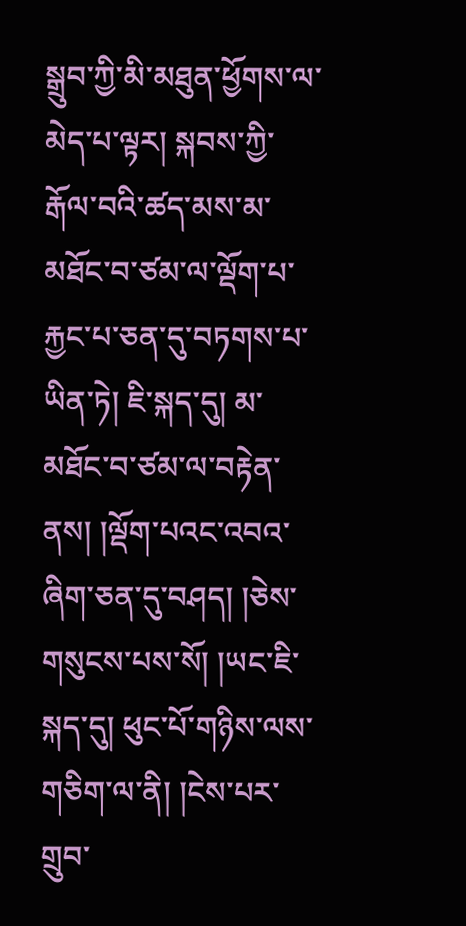སྒྲུབ་ཀྱི་མི་མཐུན་ཕྱོགས་ལ་མེད་པ་ལྟར། སྐབས་ཀྱི་རྒོལ་བའི་ཚད་མས་མ་མཐོང་བ་ཙམ་ལ་ལྡོག་པ་རྐྱང་པ་ཅན་དུ་བཏགས་པ་ཡིན་ཏེ། ཇི་སྐད་དུ། མ་མཐོང་བ་ཙམ་ལ་བརྟེན་ནས། །ལྡོག་པའང་འབའ་ཞིག་ཅན་དུ་བཤད། །ཅེས་གསུངས་པས་སོ། །ཡང་ཇི་སྐད་དུ། ཕུང་པོ་གཉིས་ལས་གཅིག་ལ་ནི། །ངེས་པར་གྲུབ་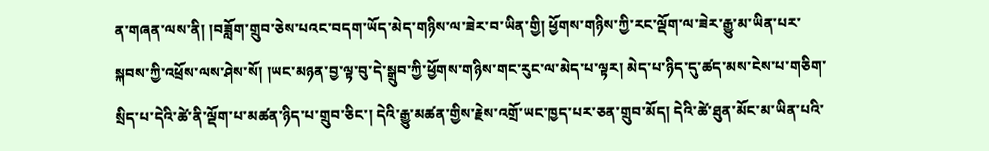ན་གཞན་ལས་ནི། །བཟློག་གྲུབ་ཅེས་པའང་བདག་ཡོད་མེད་གཉིས་ལ་ཟེར་བ་ཡིན་གྱི། ཕྱོགས་གཉིས་ཀྱི་རང་ལྡོག་ལ་ཟེར་རྒྱུ་མ་ཡིན་པར་སྐབས་ཀྱི་འཕྲོས་ལས་ཤེས་སོ། །ཡང་མཉན་བྱ་ལྟ་བུ་དེ་སྒྲུབ་ཀྱི་ཕྱོགས་གཉིས་གང་རུང་ལ་མེད་པ་ལྟར། མེད་པ་ཉིད་དུ་ཚད་མས་ངེས་པ་གཅིག་སྲིད་པ་དེའི་ཚེ་ནི་ལྡོག་པ་མཚན་ཉིད་པ་གྲུབ་ཅིང་། དེའི་རྒྱུ་མཚན་གྱིས་རྗེས་འགྲོ་ཡང་ཁྱད་པར་ཅན་གྲུབ་མོད། དེའི་ཚེ་ཐུན་མོང་མ་ཡིན་པའི་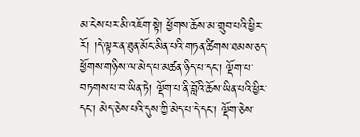མ་ངེས་པར་མི་འཇོག་སྟེ། ཕྱོགས་ཆོས་མ་གྲུབ་པའི་ཕྱིར་རོ། །དེ་ལྟར་ན་ཐུན་མོང་མིན་པའི་གཏན་ཚིགས་ཐམས་ཅད་ཕྱོགས་གཉིས་ལ་མེད་པ་མཚན་ཉིད་པ་དང་། ལྡོག་པ་བཏགས་པ་བ་ཡིན་ཏེ། ལྡོག་པ་ནི་བློའི་ཆོས་ཡིན་པའི་ཕྱིར་དང་། མེད་ཅེས་པའི་དུས་ཀྱི་མེད་པ་དེ་དང་། ལྡོག་ཅེས་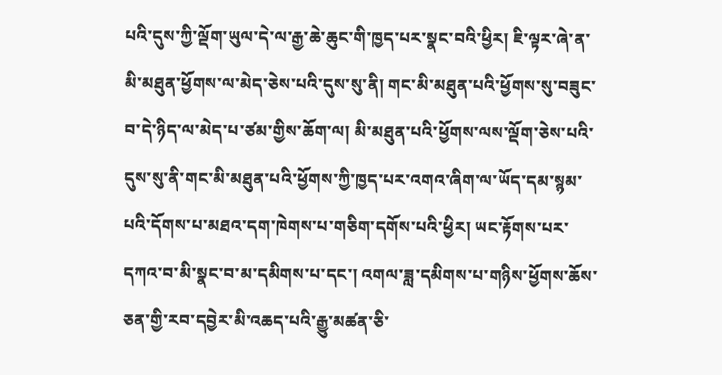པའི་དུས་ཀྱི་ལྡོག་ཡུལ་དེ་ལ་རྒྱ་ཆེ་ཆུང་གི་ཁྱད་པར་སྣང་བའི་ཕྱིར། ཇི་ལྟར་ཞེ་ན་མི་མཐུན་ཕྱོགས་ལ་མེད་ཅེས་པའི་དུས་སུ་ནི། གང་མི་མཐུན་པའི་ཕྱོགས་སུ་བཟུང་བ་དེ་ཉིད་ལ་མེད་པ་ཙམ་གྱིས་ཆོག་ལ། མི་མཐུན་པའི་ཕྱོགས་ལས་ལྡོག་ཅེས་པའི་དུས་སུ་ནི་གང་མི་མཐུན་པའི་ཕྱོགས་ཀྱི་ཁྱད་པར་འགའ་ཞིག་ལ་ཡོད་དམ་སྙམ་པའི་དོགས་པ་མཐའ་དག་ཁེགས་པ་གཅིག་དགོས་པའི་ཕྱིར། ཡང་རྟོགས་པར་དཀའ་བ་མི་སྣང་བ་མ་དམིགས་པ་དང་། འགལ་ཟླ་དམིགས་པ་གཉིས་ཕྱོགས་ཆོས་ཅན་གྱི་རབ་དབྱེར་མི་འཆད་པའི་རྒྱུ་མཚན་ཅི་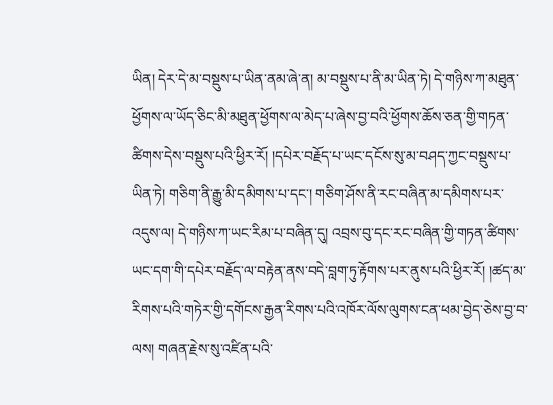ཡིན། དེར་དེ་མ་བསྡུས་པ་ཡིན་ནམ་ཞེ་ན། མ་བསྡུས་པ་ནི་མ་ཡིན་ཏེ། དེ་གཉིས་ཀ་མཐུན་ཕྱོགས་ལ་ཡོད་ཅིང་མི་མཐུན་ཕྱོགས་ལ་མེད་པ་ཞེས་བྱ་བའི་ཕྱོགས་ཆོས་ཅན་གྱི་གཏན་ཚིགས་དེས་བསྡུས་པའི་ཕྱིར་རོ། །དཔེར་བརྗོད་པ་ཡང་དངོས་སུ་མ་བཤད་ཀྱང་བསྡུས་པ་ཡིན་ཏེ། གཅིག་ནི་རྒྱུ་མི་དམིགས་པ་དང་། གཅིག་ཤོས་ནི་རང་བཞིན་མ་དམིགས་པར་འདུས་ལ། དེ་གཉིས་ཀ་ཡང་རིམ་པ་བཞིན་དུ། འབྲས་བུ་དང་རང་བཞིན་གྱི་གཏན་ཚིགས་ཡང་དག་གི་དཔེར་བརྗོད་ལ་བརྟེན་ནས་བདེ་བླག་ཏུ་རྟོགས་པར་ནུས་པའི་ཕྱིར་རོ། །ཚད་མ་རིགས་པའི་གཏེར་གྱི་དགོངས་རྒྱན་རིགས་པའི་འཁོར་ལོས་ལུགས་ངན་ཕམ་བྱེད་ཅེས་བྱ་བ་ལས། གཞན་རྗེས་སུ་འཛིན་པའི་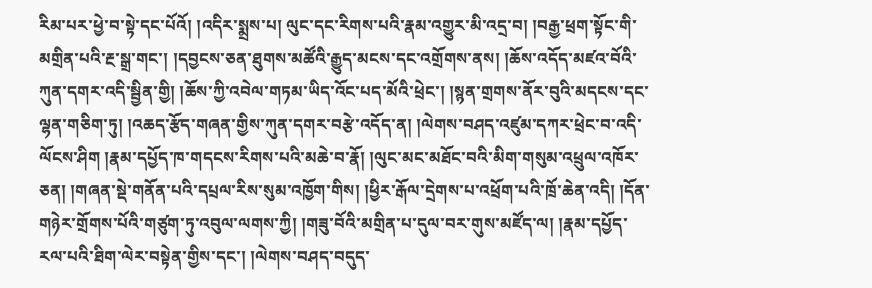རིམ་པར་ཕྱེ་བ་སྟེ་དང་པོའོ། །འདིར་སྨྲས་པ། ལུང་དང་རིགས་པའི་རྣམ་འགྱུར་མི་འདྲ་བ། །བརྒྱ་ཕྲག་སྟོང་གི་མགྲིན་པའི་རྔ་སྒྲ་གང་། །དབྱངས་ཅན་ཐུགས་མཚོའི་རྒྱུད་མངས་དང་འགྲོགས་ནས། །ཆོས་འདོད་མཛའ་བོའི་ཀུན་དགར་འདི་སྦྱིན་གྱི། །ཆོས་ཀྱི་འབེལ་གཏམ་ཡིད་འོང་པད་མོའི་ཕྲེང་། །སྙན་གྲགས་ནོར་བུའི་མདངས་དང་ལྷན་གཅིག་ཏུ། །འཆད་རྩོད་གཞན་གྱིས་ཀུན་དགར་བརྩེ་འདོད་ན། །ལེགས་བཤད་འཛུམ་དཀར་ཕྲེང་བ་འདི་ལོངས་ཤིག །རྣམ་དཔྱོད་ཁ་གདངས་རིགས་པའི་མཆེ་བ་རྣོ། །ལུང་མང་མཐོང་བའི་མིག་གསུམ་འཕྲུལ་འཁོར་ཅན། །གཞན་སྡེ་གནོན་པའི་དཔྲལ་རིས་སུམ་འཁྱོག་གིས། །ཕྱིར་རྒོལ་དྲེགས་པ་འཕྲོག་པའི་ཁྲོ་ཆེན་འདི། །དོན་གཉེར་གྲོགས་པོའི་གཙུག་ཏུ་འབུལ་ལགས་ཀྱི། །གཟུ་བོའི་མགྲིན་པ་དུལ་བར་གུས་མཛོད་ལ། །རྣམ་དཔྱོད་རལ་པའི་ཐིག་ལེར་བསྟེན་གྱིས་དང་། །ལེགས་བཤད་བདུད་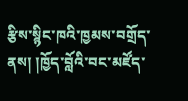རྩིས་སྙིང་ཁའི་ཁྱམས་བགྲོད་ནས། །ཁྱོད་བློའི་བང་མཛོད་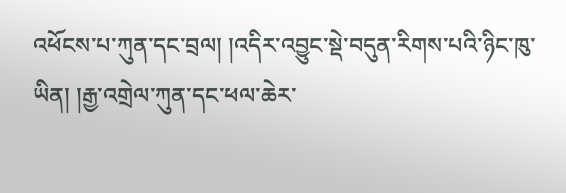འཕོངས་པ་ཀུན་དང་བྲལ། །འདིར་འབྱུང་སྡེ་བདུན་རིགས་པའི་ཉིང་ཁུ་ཡིན། །རྒྱ་འགྲེལ་ཀུན་དང་ཕལ་ཆེར་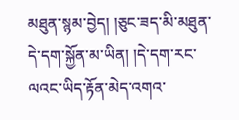མཐུན་སྙམ་བྱེད། །ཅུང་ཟད་མི་མཐུན་དེ་དག་སྐྱོན་མ་ཡིན། །དེ་དག་རང་ལའང་ཡིད་རྟོན་མེད་འགའ་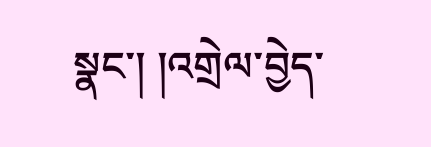སྣང་། །འགྲེལ་བྱེད་